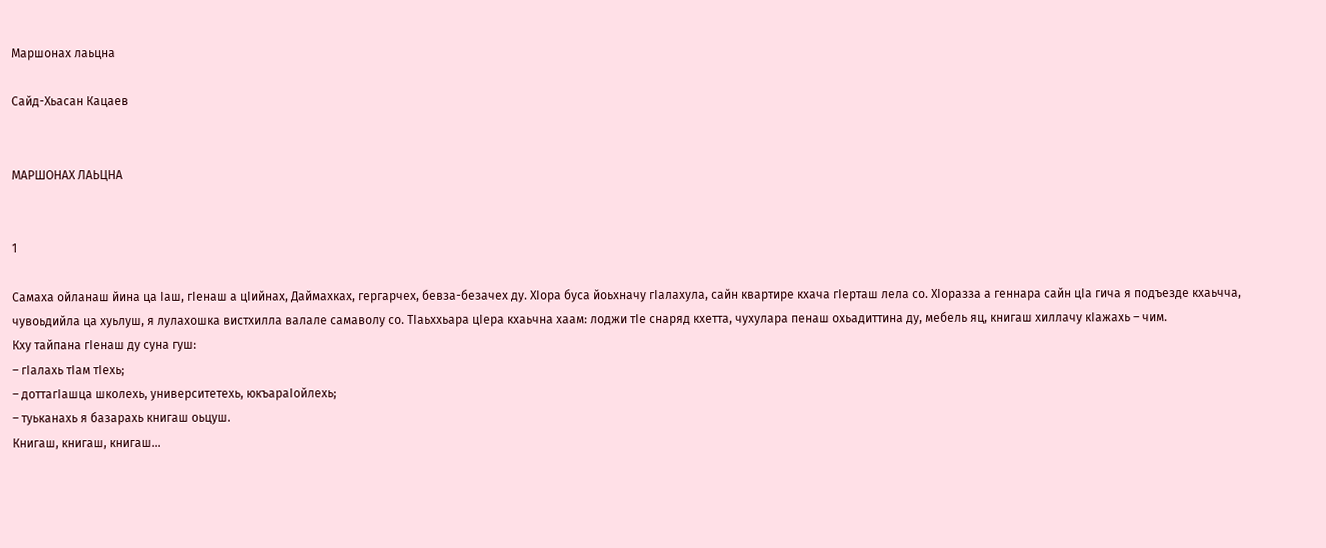Маршонах лаьцна

Сайд-Хьасан Кацаев


МАРШОНАХ ЛАЬЦНА


1

Самаха ойланаш йина ца Iаш, гIенаш а цIийнах, Даймахках, гергарчех, бевза-безачех ду. ХIора буса йоьхначу гIалахула, сайн квартире кхача гIерташ лела со. ХIоразза а геннара сайн цIа гича я подъезде кхаьчча, чувоьдийла ца хуьлуш, я лулахошка вистхилла валале самаволу со. ТIаьххьара цIера кхаьчна хаам: лоджи тIе снаряд кхетта, чухулара пенаш охьадиттина ду, мебель яц, книгаш хиллачу кIажахь – чим.
Кху тайпана гIенаш ду суна гуш:
– гIалахь тIам тIехь;
– доттагIашца школехь, университетехь, юкъараIойлехь;
– туьканахь я базарахь книгаш оьцуш.
Книгаш, книгаш, книгаш...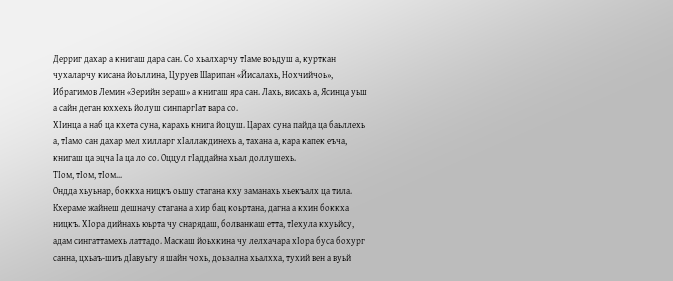Дерриг дахар а книгаш дара сан. Со хьалхарчу тIаме воьдуш а, курткан чухаларчу кисана йоьллина, Цуруев Шарипан «Йисалахь, Нохчийчоь», Ибрагимов Лемин «Зерийн зераш» а книгаш яра сан. Лахь, висахь а, Ясинца уьш а сайн деган юххехь йолуш синпаргIат вара со.
ХIинца а наб ца кхета суна, карахь книга йоцуш. Царах суна пайда ца баьллехь а, тIамо сан дахар мел хилларг хIаллакдинехь а, тахана а, кара капек еъча, книгаш ца эцча Iа ца ло со. Оццул гIаддайна хьал доллушехь.
ТIом, тIом, тIом...
Ондда хьуьнар, боккха ницкъ оьшу стагана кху заманахь хьекъалх ца тила. Кхераме жайнеш дешначу стагана а хир бац коьртана, дагна а кхин боккха ницкъ. ХIора дийнахь юьрта чу снарядаш, болванкаш етта, тIехула кхуьйсу, адам сингаттамехь латтадо. Маскаш йоьхкина чу лелхачара хIора буса бохург санна, цхьаъ-шиъ дIавуьгу я шайн чохь, доьзална хьалхха, тухий вен а вуьй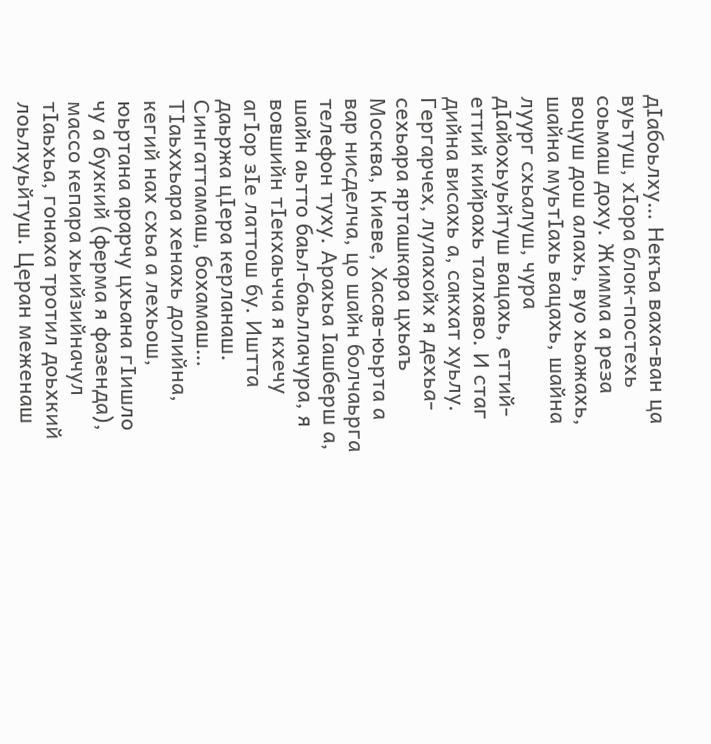дIабоьлху… Некъа ваха-ван ца вуьтуш, хIора блок-постехь соьмаш доху. Жимма а реза воцуш дош алахь, вуо хьажахь, шайна муьтIахь вацахь, шайна луург схьалуш, чура дIайохьуьйтуш вацахь, еттий-еттий кийрахь талхаво. И стаг дийна висахь а, сакхат хуьлу.
Гергарчех, лулахойх я дехьа-сехьара ярташкара цхьаъ Москва, Киеве, Хасав-юьрта а вар нисделча, цо шайн болчаьрга телефон туху. Арахьа Iашберш а, шайн аьтто баьл-баьллачура, я вовшийн тIекхаьчча я кхечу агIор зIе латтош бу. Иштта даьржа цIера керланаш. Сингаттамаш, бохамаш…
ТIаьххьара хенахь долийна, кегий нах схьа а лехьош, юьртана арарчу цхьана гIишло чу а бухкий (ферма я фазенда), массо кепара хьийзийначул тIаьхьа, гонаха тротил доьхкий лоьлхуьйтуш. Церан меженаш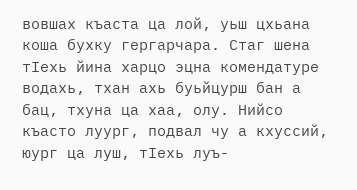вовшах къаста ца лой, уьш цхьана коша бухку гергарчара. Стаг шена тIехь йина харцо эцна комендатуре водахь, тхан ахь буьйцурш бан а бац, тхуна ца хаа, олу. Нийсо къасто луург, подвал чу а кхуссий, юург ца луш, тIехь луъ-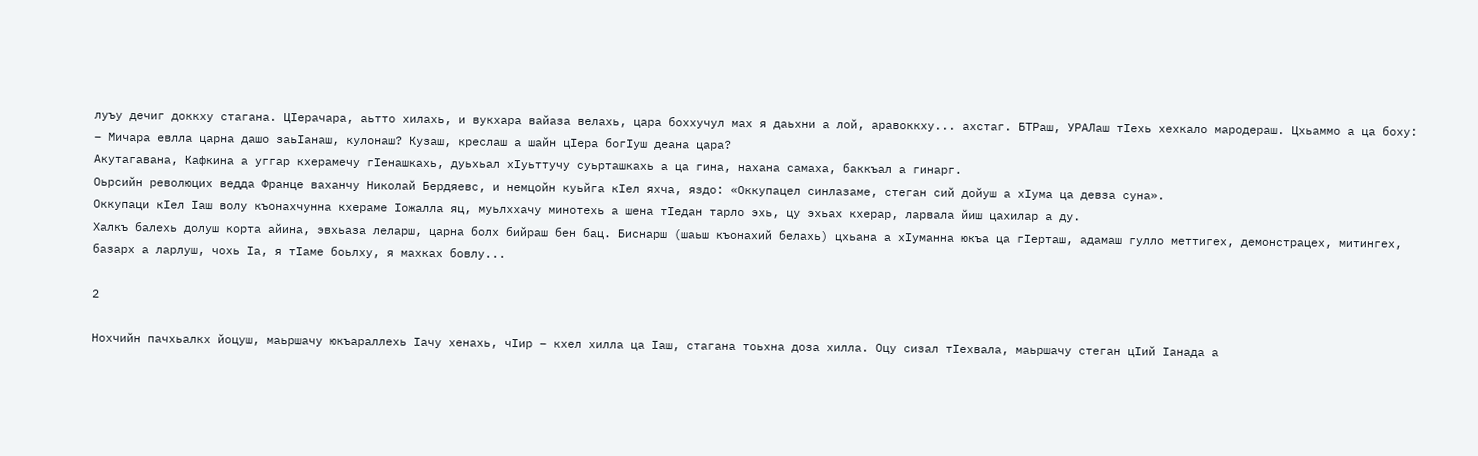луъу дечиг доккху стагана. ЦIерачара, аьтто хилахь, и вукхара вайаза велахь, цара боххучул мах я даьхни а лой, аравоккху... ахстаг. БТРаш, УРАЛаш тIехь хехкало мародераш. Цхьаммо а ца боху:
– Мичара евлла царна дашо заьIанаш, кулонаш? Кузаш, креслаш а шайн цIера богIуш деана цара?
Акутагавана, Кафкина а уггар кхерамечу гIенашкахь, дуьхьал хIуьттучу суьрташкахь а ца гина, нахана самаха, баккъал а гинарг.
Оьрсийн революцих ведда Франце ваханчу Николай Бердяевс, и немцойн куьйга кIел яхча, яздо: «Оккупацел синлазаме, стеган сий дойуш а хIума ца девза суна».
Оккупаци кIел Iаш волу къонахчунна кхераме Iожалла яц, муьлххачу минотехь а шена тIедан тарло эхь, цу эхьах кхерар, ларвала йиш цахилар а ду.
Халкъ балехь долуш корта айина, эвхьаза леларш, царна болх бийраш бен бац. Биснарш (шаьш къонахий белахь) цхьана а хIуманна юкъа ца гIерташ, адамаш гулло меттигех, демонстрацех, митингех, базарх а ларлуш, чохь Iа, я тIаме боьлху, я махках бовлу...

2

Нохчийн пачхьалкх йоцуш, маьршачу юкъараллехь Iачу хенахь, чIир – кхел хилла ца Iаш, стагана тоьхна доза хилла. Оцу сизал тIехвала, маьршачу стеган цIий Iанада а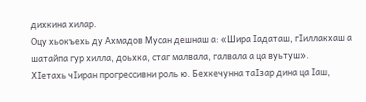дихкина хилар.
Оцу хьокъехь ду Ахмадов Мусан дешнаш а: «Шира Iадаташ, гIиллакхаш а шатайпа гур хилла, доьхка, стаг малвала, галвала а ца вуьтуш».
ХIетахь чIиран прогрессивни роль ю. Бехкечунна таIзар дина ца Iаш,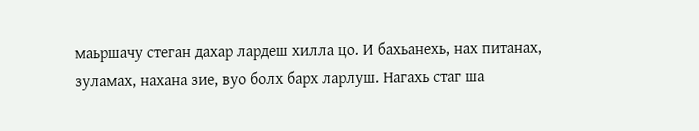маьршачу стеган дахар лардеш хилла цо. И бахьанехь, нах питанах, зуламах, нахана зие, вуо болх барх ларлуш. Нагахь стаг ша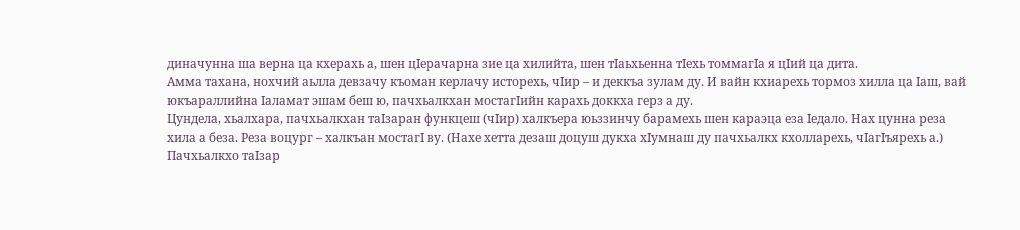диначунна ша верна ца кхерахь а, шен цIерачарна зие ца хилийта, шен тIаьхьенна тIехь томмагIа я цIий ца дита.
Амма тахана, нохчий аьлла девзачу къоман керлачу исторехь, чIир – и деккъа зулам ду. И вайн кхиарехь тормоз хилла ца Iаш, вай юкъараллийна Iаламат эшам беш ю, пачхьалкхан мостагIийн карахь доккха герз а ду.
Цундела, хьалхара, пачхьалкхан таIзаран функцеш (чIир) халкъера юьззинчу барамехь шен караэца еза Iедало. Нах цунна реза хила а беза. Реза воцург – халкъан мостагI ву. (Нахе хетта дезаш доцуш дукха хIумнаш ду пачхьалкх кхолларехь, чIагIъярехь а.)
Пачхьалкхо таIзар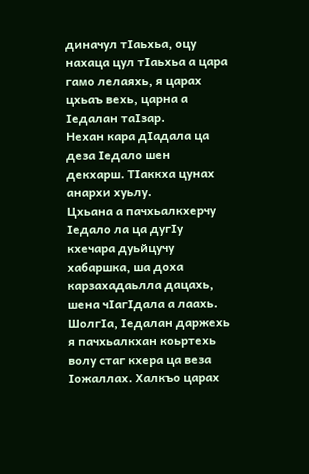диначул тIаьхьа, оцу нахаца цул тIаьхьа а цара гамо лелаяхь, я царах цхьаъ вехь, царна а Iедалан таIзар.
Нехан кара дIадала ца деза Iедало шен декхарш. ТIаккха цунах анархи хуьлу.
Цхьана а пачхьалкхерчу Iедало ла ца дугIу кхечара дуьйцучу хабаршка, ша доха карзахадаьлла дацахь, шена чIагIдала а лаахь.
ШолгIа, Iедалан даржехь я пачхьалкхан коьртехь волу стаг кхера ца веза Iожаллах. Халкъо царах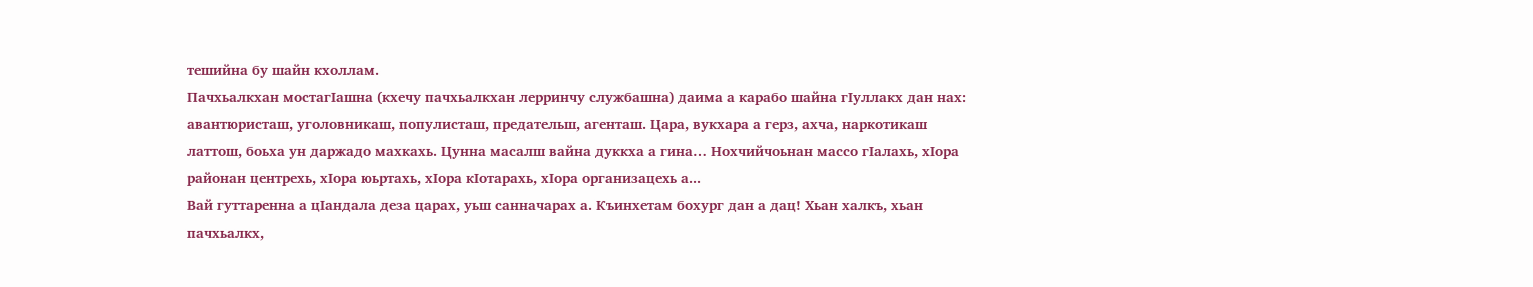тешийна бу шайн кхоллам.
Пачхьалкхан мостагIашна (кхечу пачхьалкхан лерринчу службашна) даима а карабо шайна гIуллакх дан нах: авантюристаш, уголовникаш, популисташ, предательш, агенташ. Цара, вукхара а герз, ахча, наркотикаш латтош, боьха ун даржадо махкахь. Цунна масалш вайна дуккха а гина… Нохчийчоьнан массо гIалахь, хIора районан центрехь, хIора юьртахь, хIора кIотарахь, хIора организацехь а...
Вай гуттаренна а цIандала деза царах, уьш санначарах а. Къинхетам бохург дан а дац! Хьан халкъ, хьан пачхьалкх,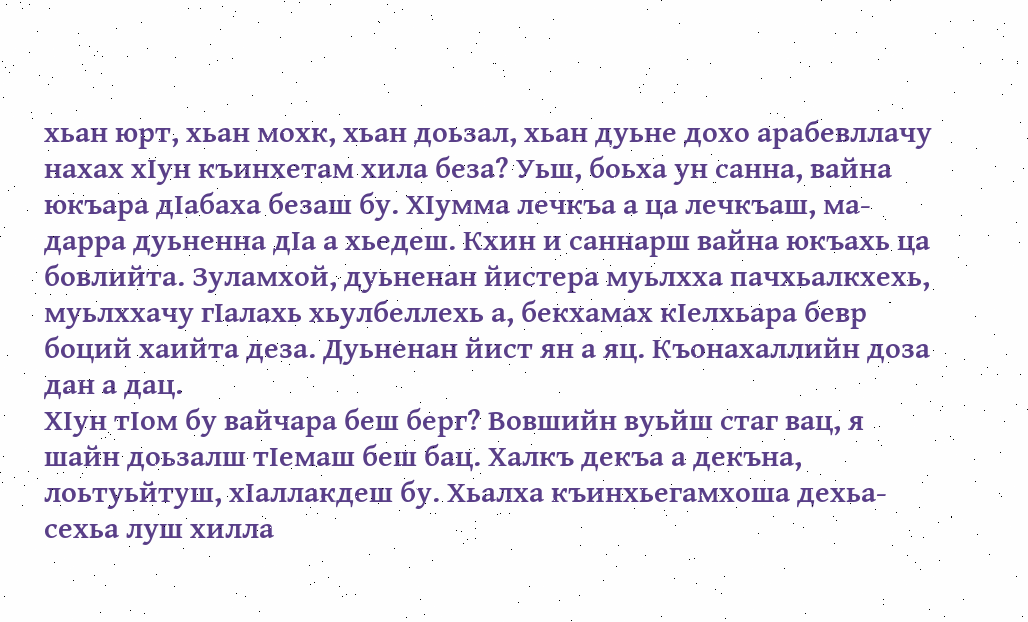хьан юрт, хьан мохк, хьан доьзал, хьан дуьне дохо арабевллачу нахах хIун къинхетам хила беза? Уьш, боьха ун санна, вайна юкъара дIабаха безаш бу. ХIумма лечкъа а ца лечкъаш, ма-дарра дуьненна дIа а хьедеш. Кхин и саннарш вайна юкъахь ца бовлийта. Зуламхой, дуьненан йистера муьлхха пачхьалкхехь, муьлххачу гIалахь хьулбеллехь а, бекхамах кIелхьара бевр боций хаийта деза. Дуьненан йист ян а яц. Къонахаллийн доза дан а дац.
ХIун тIом бу вайчара беш берг? Вовшийн вуьйш стаг вац, я шайн доьзалш тIемаш беш бац. Халкъ декъа а декъна, лоьтуьйтуш, хIаллакдеш бу. Хьалха къинхьегамхоша дехьа-сехьа луш хилла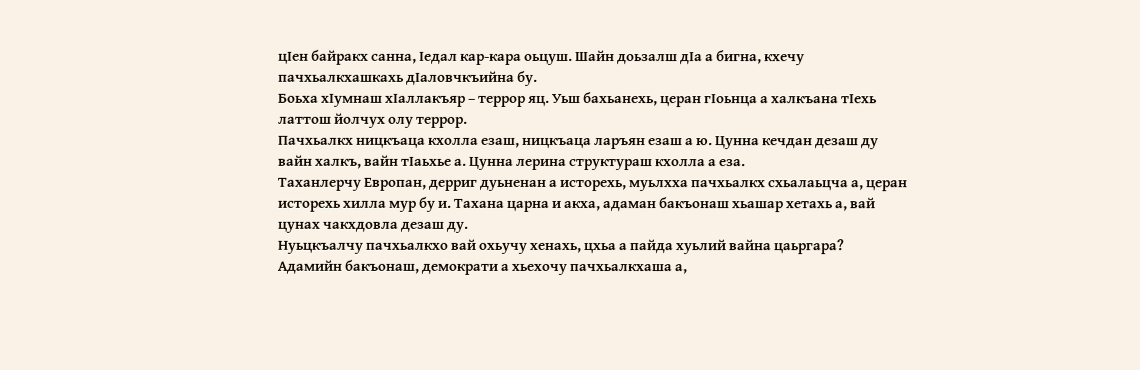цIен байракх санна, Iедал кар-кара оьцуш. Шайн доьзалш дIа а бигна, кхечу пачхьалкхашкахь дIаловчкъийна бу.
Боьха хIумнаш хIаллакъяр – террор яц. Уьш бахьанехь, церан гIоьнца а халкъана тIехь латтош йолчух олу террор.
Пачхьалкх ницкъаца кхолла езаш, ницкъаца ларъян езаш а ю. Цунна кечдан дезаш ду вайн халкъ, вайн тIаьхье а. Цунна лерина структураш кхолла а еза.
Таханлерчу Европан, дерриг дуьненан а исторехь, муьлхха пачхьалкх схьалаьцча а, церан исторехь хилла мур бу и. Тахана царна и акха, адаман бакъонаш хьашар хетахь а, вай цунах чакхдовла дезаш ду.
Нуьцкъалчу пачхьалкхо вай охьучу хенахь, цхьа а пайда хуьлий вайна цаьргара? Адамийн бакъонаш, демократи а хьехочу пачхьалкхаша а,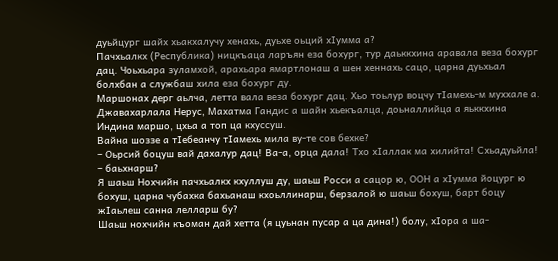дуьйцург шайх хьакхалучу хенахь, дуьхе оьций хIумма а?
Пачхьалкх (Республика) ницкъаца ларъян еза бохург, тур даьккхина аравала веза бохург дац. Чоьхьара зуламхой, арахьара ямартлонаш а шен хеннахь сацо, царна дуьхьал болхбан а службаш хила еза бохург ду.
Маршонах дерг аьлча, летта вала веза бохург дац. Хьо тоьлур воцчу тIамехь-м муххале а. Джавахарлала Нерус, Махатма Гандис а шайн хьекъалца, доьналлийца а яьккхина Индина маршо, цхьа а топ ца кхуссуш.
Вайна шоззе а тIебеанчу тIамехь мила ву-те сов бехке?
– Оьрсий боцуш вай дахалур дац! Ва-а, орца дала! Тхо хIаллак ма хилийта! Схьадуьйла! – баьхнарш?
Я шаьш Нохчийн пачхьалкх кхуллуш ду, шаьш Росси а сацор ю, ООН а хIумма йоцург ю бохуш, царна чубахка бахьанаш кхоьллинарш, берзалой ю шаьш бохуш, барт боцу жIаьлеш санна лелларш бу?
Шаьш нохчийн къоман дай хетта (я цуьнан пусар а ца дина!) болу, хIора а ша-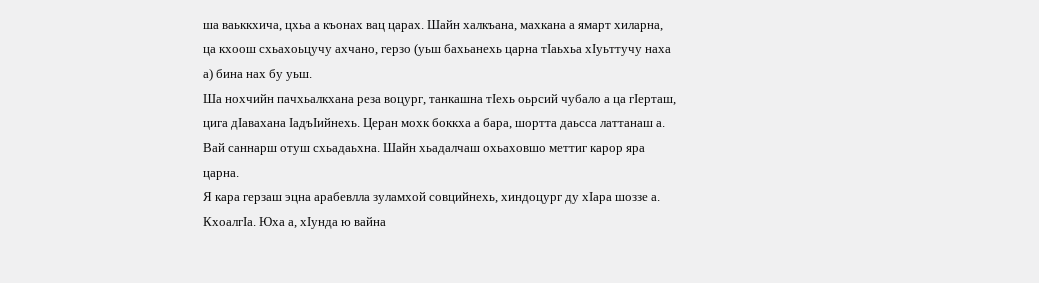ша ваьккхича, цхьа а къонах вац царах. Шайн халкъана, махкана а ямарт хиларна, ца кхоош схьахоьцучу ахчано, герзо (уьш бахьанехь царна тIаьхьа хIуьттучу наха а) бина нах бу уьш.
Ша нохчийн пачхьалкхана реза воцург, танкашна тIехь оьрсий чубало а ца гIерташ, цига дIавахана IадъIийнехь. Церан мохк боккха а бара, шортта даьсса латтанаш а. Вай саннарш отуш схьадаьхна. Шайн хьадалчаш охьаховшо меттиг карор яра царна.
Я кара герзаш эцна арабевлла зуламхой совцийнехь, хиндоцург ду хIара шоззе а.
КхоалгIа. Юха а, хIунда ю вайна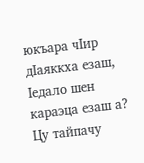юкъара чIир дIаяккха езаш, Iедало шен караэца езаш а?
Цу тайпачу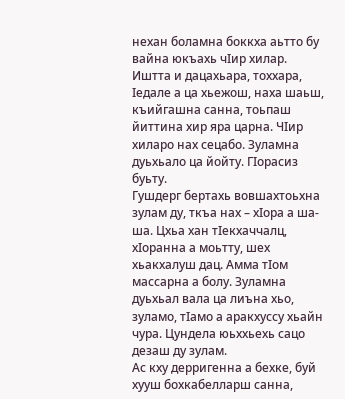нехан боламна боккха аьтто бу вайна юкъахь чIир хилар. Иштта и дацахьара, тоххара, Iедале а ца хьежош, наха шаьш, къийгашна санна, тоьпаш йиттина хир яра царна. ЧIир хиларо нах сецабо. Зуламна дуьхьало ца йойту. ГIорасиз буьту.
Гушдерг бертахь вовшахтоьхна зулам ду, ткъа нах – хIора а ша-ша. Цхьа хан тIекхаччалц, хIоранна а моьтту, шех хьакхалуш дац. Амма тIом массарна а болу. Зуламна дуьхьал вала ца лиъна хьо, зуламо, тIамо а аракхуссу хьайн чура. Цундела юьххьехь сацо дезаш ду зулам.
Ас кху дерригенна а бехке, буй хууш бохкабелларш санна,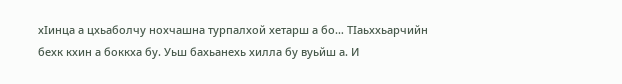хIинца а цхьаболчу нохчашна турпалхой хетарш а бо… ТIаьххьарчийн бехк кхин а боккха бу. Уьш бахьанехь хилла бу вуьйш а. И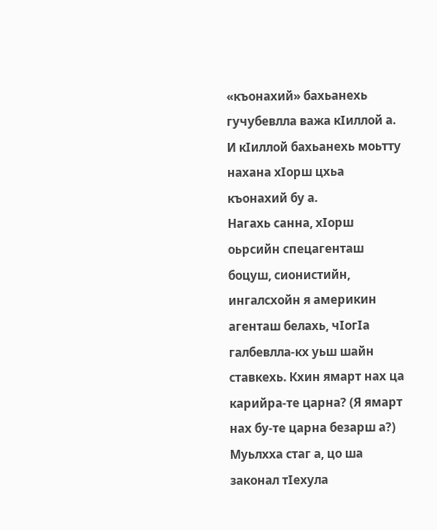«къонахий» бахьанехь гучубевлла важа кIиллой а. И кIиллой бахьанехь моьтту нахана хIорш цхьа къонахий бу а.
Нагахь санна, хIорш оьрсийн спецагенташ боцуш, сионистийн, ингалсхойн я америкин агенташ белахь, чIогIа галбевлла-кх уьш шайн ставкехь. Кхин ямарт нах ца карийра-те царна? (Я ямарт нах бу-те царна безарш а?)
Муьлхха стаг а, цо ша законал тIехула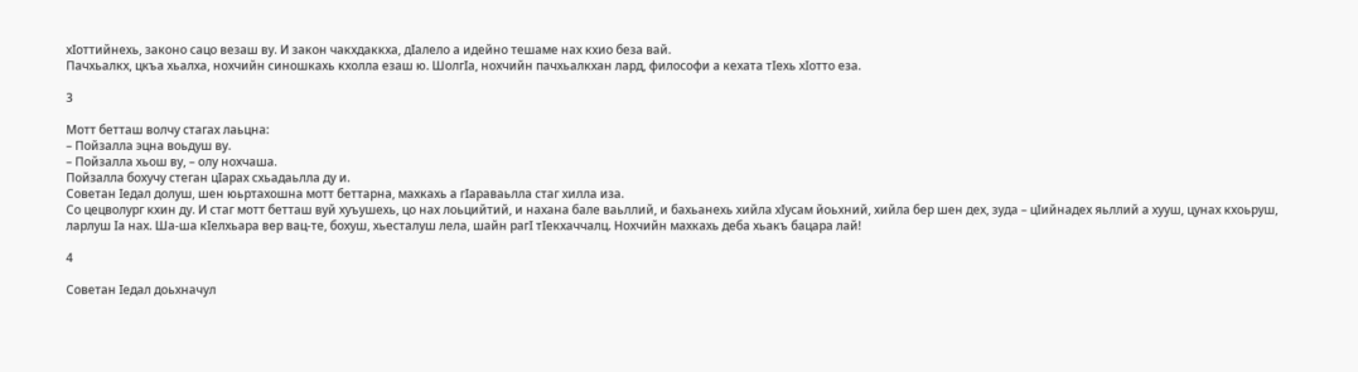хIоттийнехь, законо сацо везаш ву. И закон чакхдаккха, дIалело а идейно тешаме нах кхио беза вай.
Пачхьалкх, цкъа хьалха, нохчийн синошкахь кхолла езаш ю. ШолгIа, нохчийн пачхьалкхан лард, философи а кехата тIехь хIотто еза.

3

Мотт бетташ волчу стагах лаьцна:
– Пойзалла эцна воьдуш ву.
– Пойзалла хьош ву, – олу нохчаша.
Пойзалла бохучу стеган цIарах схьадаьлла ду и.
Советан Iедал долуш, шен юьртахошна мотт беттарна, махкахь а гIараваьлла стаг хилла иза.
Со цецволург кхин ду. И стаг мотт бетташ вуй хуъушехь, цо нах лоьцийтий, и нахана бале ваьллий, и бахьанехь хийла хIусам йоьхний, хийла бер шен дех, зуда – цIийнадех яьллий а хууш, цунах кхоьруш, ларлуш Iа нах. Ша-ша кIелхьара вер вац-те, бохуш, хьесталуш лела, шайн рагI тIекхаччалц. Нохчийн махкахь деба хьакъ бацара лай!

4

Советан Iедал доьхначул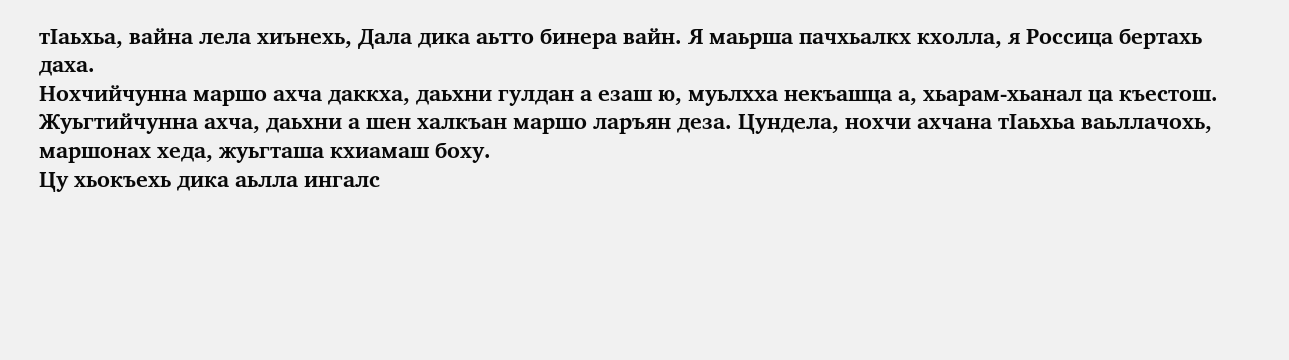тIаьхьа, вайна лела хиънехь, Дала дика аьтто бинера вайн. Я маьрша пачхьалкх кхолла, я Россица бертахь даха.
Нохчийчунна маршо ахча даккха, даьхни гулдан а езаш ю, муьлхха некъашца а, хьарам-хьанал ца къестош. Жуьгтийчунна ахча, даьхни а шен халкъан маршо ларъян деза. Цундела, нохчи ахчана тIаьхьа ваьллачохь, маршонах хеда, жуьгташа кхиамаш боху.
Цу хьокъехь дика аьлла ингалс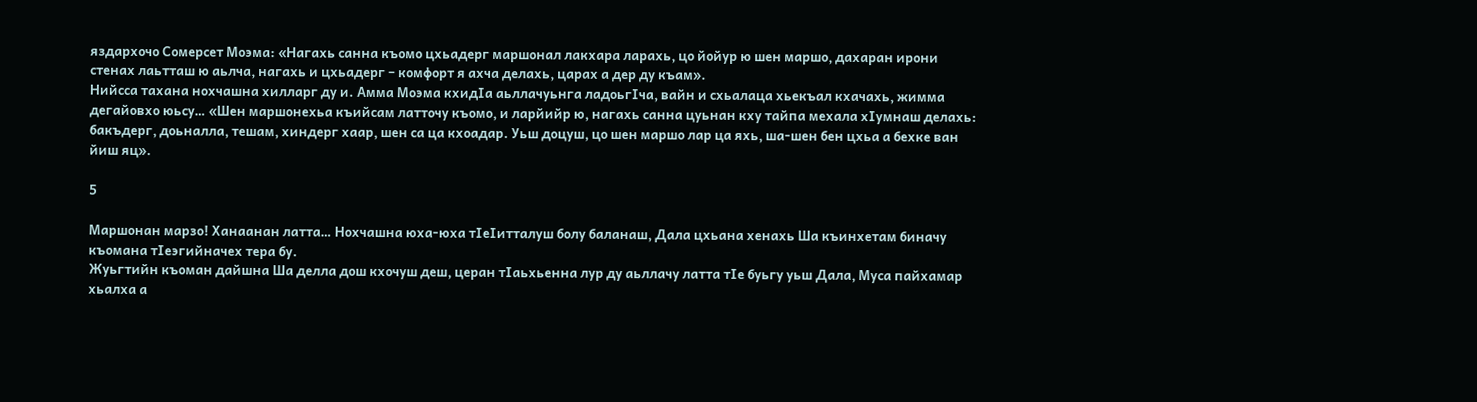яздархочо Сомерсет Моэма: «Нагахь санна къомо цхьадерг маршонал лакхара ларахь, цо йойур ю шен маршо, дахаран ирони стенах лаьтташ ю аьлча, нагахь и цхьадерг – комфорт я ахча делахь, царах а дер ду къам».
Нийсса тахана нохчашна хилларг ду и. Амма Моэма кхидIа аьллачуьнга ладоьгIча, вайн и схьалаца хьекъал кхачахь, жимма дегайовхо юьсу… «Шен маршонехьа къийсам латточу къомо, и ларйийр ю, нагахь санна цуьнан кху тайпа мехала хIумнаш делахь: бакъдерг, доьналла, тешам, хиндерг хаар, шен са ца кхоадар. Уьш доцуш, цо шен маршо лар ца яхь, ша-шен бен цхьа а бехке ван йиш яц».

5

Маршонан марзо! Ханаанан латта… Нохчашна юха-юха тIеIитталуш болу баланаш, Дала цхьана хенахь Ша къинхетам биначу къомана тIеэгийначех тера бу.
Жуьгтийн къоман дайшна Ша делла дош кхочуш деш, церан тIаьхьенна лур ду аьллачу латта тIе буьгу уьш Дала, Муса пайхамар хьалха а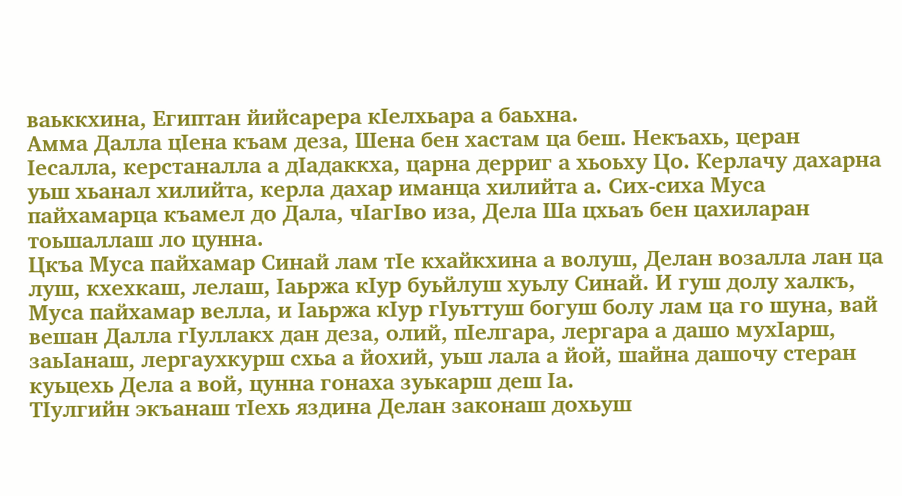ваьккхина, Египтан йийсарера кIелхьара а баьхна.
Амма Далла цIена къам деза, Шена бен хастам ца беш. Некъахь, церан Iесалла, керстаналла а дIадаккха, царна дерриг а хьоьху Цо. Керлачу дахарна уьш хьанал хилийта, керла дахар иманца хилийта а. Сих-сиха Муса пайхамарца къамел до Дала, чIагIво иза, Дела Ша цхьаъ бен цахиларан тоьшаллаш ло цунна.
Цкъа Муса пайхамар Синай лам тIе кхайкхина а волуш, Делан возалла лан ца луш, кхехкаш, лелаш, Iаьржа кIур буьйлуш хуьлу Синай. И гуш долу халкъ, Муса пайхамар велла, и Iаьржа кIур гIуьттуш богуш болу лам ца го шуна, вай вешан Далла гIуллакх дан деза, олий, пIелгара, лергара а дашо мухIарш, заьIанаш, лергаухкурш схьа а йохий, уьш лала а йой, шайна дашочу стеран куьцехь Дела а вой, цунна гонаха зуькарш деш Iа.
ТIулгийн экъанаш тIехь яздина Делан законаш дохьуш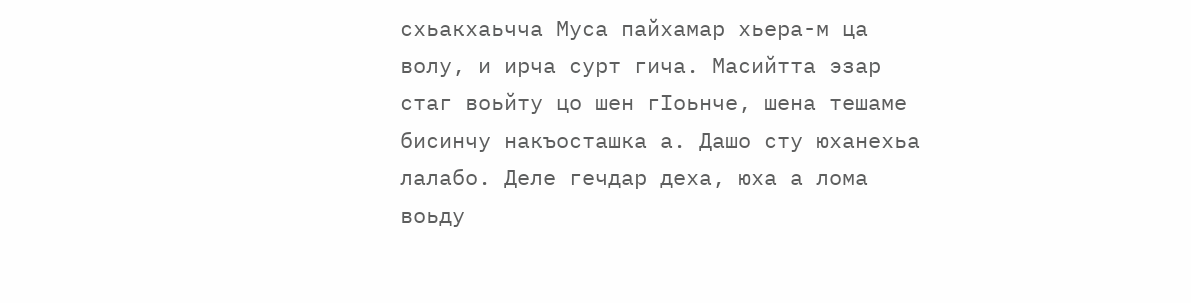схьакхаьчча Муса пайхамар хьера-м ца волу, и ирча сурт гича. Масийтта эзар стаг воьйту цо шен гIоьнче, шена тешаме бисинчу накъосташка а. Дашо сту юханехьа лалабо. Деле гечдар деха, юха а лома воьду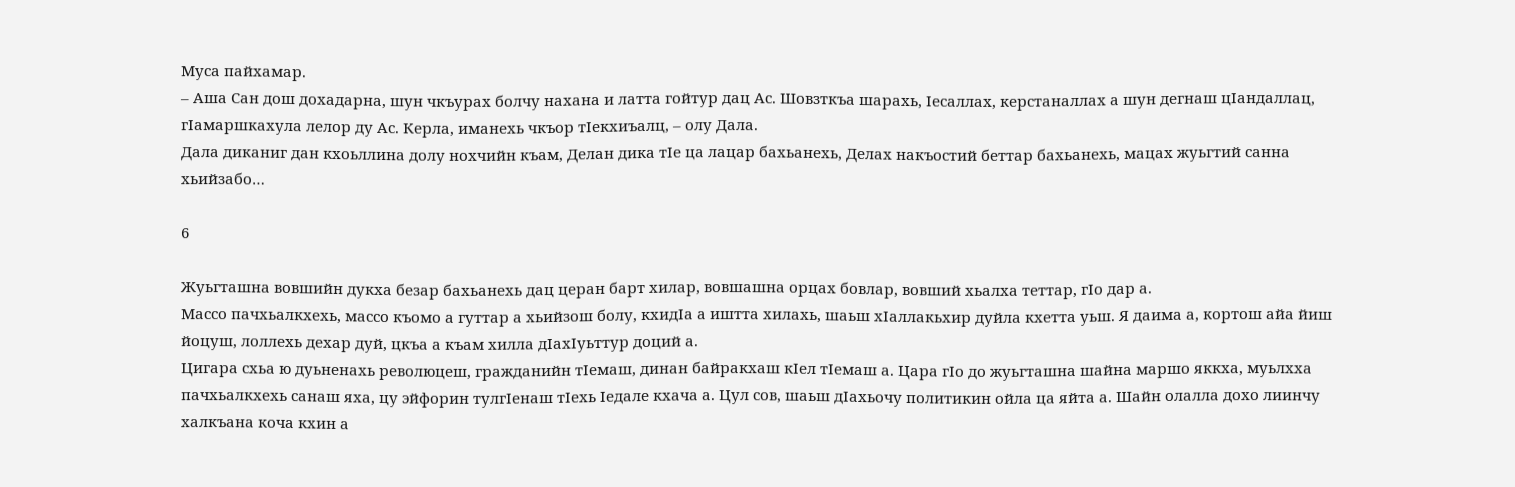Муса пайхамар.
– Аша Сан дош дохадарна, шун чкъурах болчу нахана и латта гойтур дац Ас. Шовзткъа шарахь, Iесаллах, керстаналлах а шун дегнаш цIандаллац, гIамаршкахула лелор ду Ас. Керла, иманехь чкъор тIекхиъалц, – олу Дала.
Дала диканиг дан кхоьллина долу нохчийн къам, Делан дика тIе ца лацар бахьанехь, Делах накъостий беттар бахьанехь, мацах жуьгтий санна хьийзабо…

6

Жуьгташна вовшийн дукха безар бахьанехь дац церан барт хилар, вовшашна орцах бовлар, вовший хьалха теттар, гIо дар а.
Массо пачхьалкхехь, массо къомо а гуттар а хьийзош болу, кхидIа а иштта хилахь, шаьш хIаллакьхир дуйла кхетта уьш. Я даима а, кортош айа йиш йоцуш, лоллехь дехар дуй, цкъа а къам хилла дIахIуьттур доций а.
Цигара схьа ю дуьненахь революцеш, гражданийн тIемаш, динан байракхаш кIел тIемаш а. Цара гIо до жуьгташна шайна маршо яккха, муьлхха пачхьалкхехь санаш яха, цу эйфорин тулгIенаш тIехь Iедале кхача а. Цул сов, шаьш дIахьочу политикин ойла ца яйта а. Шайн олалла дохо лиинчу халкъана коча кхин а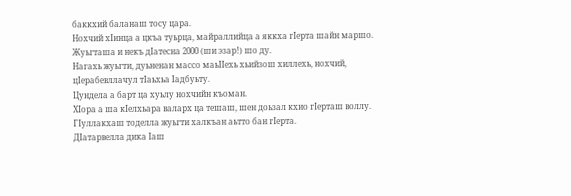баккхий баланаш тосу цара.
Нохчий хIинца а цкъа туьрца, майраллийца а яккха гIерта шайн маршо. Жуьгташа и некъ дIатесна 2000 (ши эзар!) шо ду.
Нагахь жуьгти, дуьненан массо маьIIехь хьийзош хиллехь, нохчий, цIерабевллачул тIаьхьа Iадбуьту.
Цундела а барт ца хуьлу нохчийн къоман.
ХIора а ша кIелхьара валарх ца тешаш, шен доьзал кхио гIерташ воллу.
ГIуллакхаш тоделла жуьгти халкъан аьтто бан гIерта.
ДIатарвелла дика Iаш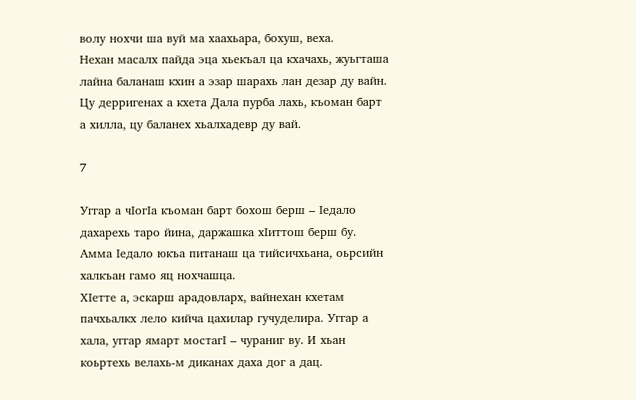волу нохчи ша вуй ма хаахьара, бохуш, веха.
Нехан масалх пайда эца хьекъал ца кхачахь, жуьгташа лайна баланаш кхин а эзар шарахь лан дезар ду вайн. Цу дерригенах а кхета Дала пурба лахь, къоман барт а хилла, цу баланех хьалхадевр ду вай.

7

Уггар а чIогIа къоман барт бохош берш – Iедало дахарехь таро йина, даржашка хIиттош берш бу. Амма Iедало юкъа питанаш ца тийсичхьана, оьрсийн халкъан гамо яц нохчашца.
ХIетте а, эскарш арадовларх, вайнехан кхетам пачхьалкх лело кийча цахилар гучуделира. Уггар а хала, уггар ямарт мостагI – чураниг ву. И хьан коьртехь велахь-м диканах даха дог а дац.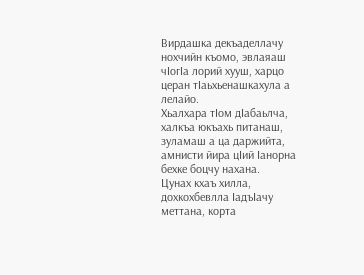Вирдашка декъаделлачу нохчийн къомо, эвлаяаш чIогIа лорий хууш, харцо церан тIаьхьенашкахула а лелайо.
Хьалхара тIом дIабаьлча, халкъа юкъахь питанаш, зуламаш а ца даржийта, амнисти йира цIий Iанорна бехке боцчу нахана.
Цунах кхаъ хилла, дохкохбевлла IадъIачу меттана, корта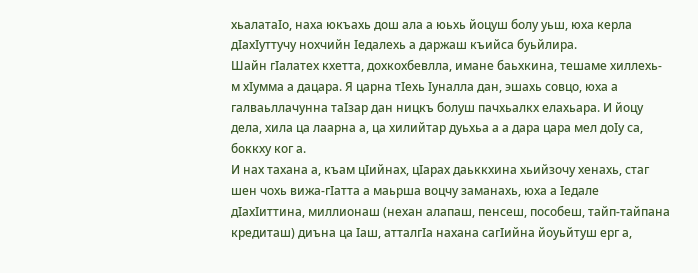хьалатаIо, наха юкъахь дош ала а юьхь йоцуш болу уьш, юха керла дIахIуттучу нохчийн Iедалехь а даржаш къийса буьйлира.
Шайн гIалатех кхетта, дохкохбевлла, имане баьхкина, тешаме хиллехь-м хIумма а дацара. Я царна тIехь Iуналла дан, эшахь совцо, юха а галваьллачунна таIзар дан ницкъ болуш пачхьалкх елахьара. И йоцу дела, хила ца лаарна а, ца хилийтар дуьхьа а а дара цара мел доIу са, боккху ког а.
И нах тахана а, къам цIийнах, цIарах даьккхина хьийзочу хенахь, стаг шен чохь вижа-гIатта а маьрша воцчу заманахь, юха а Iедале дIахIиттина, миллионаш (нехан алапаш, пенсеш, пособеш, тайп-тайпана кредиташ) диъна ца Iаш, атталгIа нахана сагIийна йоуьйтуш ерг а,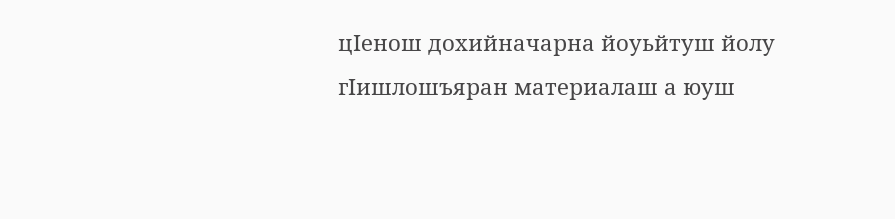цIенош дохийначарна йоуьйтуш йолу гIишлошъяран материалаш а юуш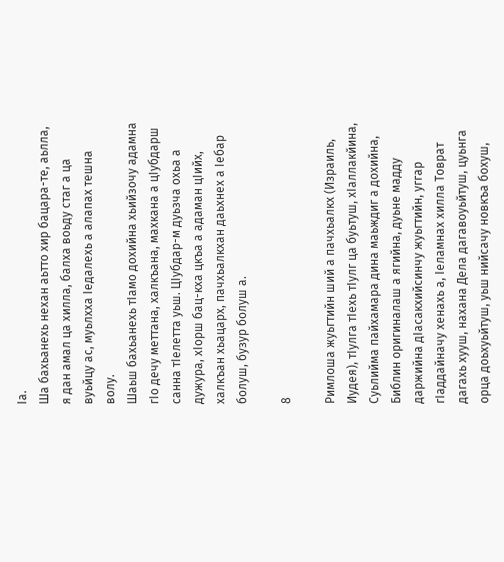Iа.
Ша бахьанехь нехан аьтто хир бацара-те, аьлла, я дан амал ца хилла, балха воьду стаг а ца вуьйцу ас, муьлхха Iедалехь а алапах тешна волу.
Шаьш бахьанехь тIамо дохийна хьийзочу адамна гIо дечу меттана, халкъана, махкана а цIубдарш санна тIелетта уьш. ЦIубдар-м дуьзча охьа а дужура, хIорш бац-кха цкъа а адаман цIийх, халкъан хьацарх, пачхьалкхан даьхнех а Iебар болуш, бузур болуш а.

8

Римлоша жуьгтийн ший а пачхьалкх (Израиль, Иудея), тIулга тIехь тIулг ца буьтуш, хIаллакйина, Суьлийма пайхамара дина маьждиг а дохийна, Библин оригиналаш а ягийна, дуьне мадду даржийна дIасакхийсинчу жуьгтийн, уггар гIаддайначу хенахь а, Iеламнах хилла Товрат дагахь хууш, нахана Дела дагавоуьйтуш, цуьнга орца доьхуьйтуш, уьш нийсачу новкъа бохуш,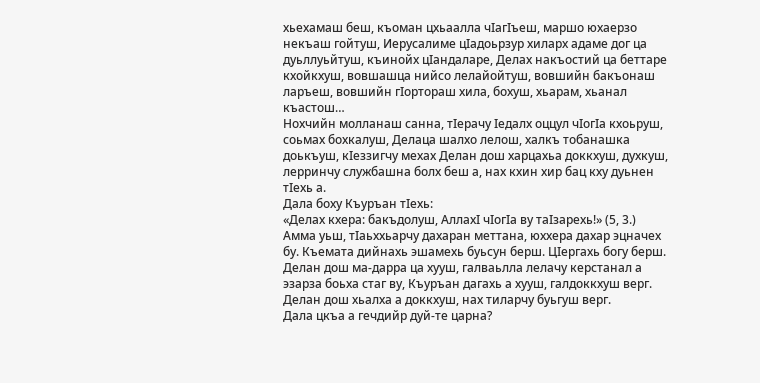хьехамаш беш, къоман цхьаалла чIагIъеш, маршо юхаерзо некъаш гойтуш, Иерусалиме цIадоьрзур хиларх адаме дог ца дуьллуьйтуш, къинойх цIандаларе, Делах накъостий ца беттаре кхойкхуш, вовшашца нийсо лелайойтуш, вовшийн бакъонаш ларъеш, вовшийн гIортораш хила, бохуш, хьарам, хьанал къастош…
Нохчийн молланаш санна, тIерачу Iедалх оццул чIогIа кхоьруш, соьмах бохкалуш, Делаца шалхо лелош, халкъ тобанашка доькъуш, кIеззигчу мехах Делан дош харцахьа доккхуш, духкуш, лерринчу службашна болх беш а, нах кхин хир бац кху дуьнен тIехь а.
Дала боху Къуръан тIехь:
«Делах кхера: бакъдолуш, АллахI чIогIа ву таIзарехь!» (5, 3.)
Амма уьш, тIаьххьарчу дахаран меттана, юххера дахар эцначех бу. Къемата дийнахь эшамехь буьсун берш. ЦIергахь богу берш.
Делан дош ма-дарра ца хууш, галваьлла лелачу керстанал а эзарза боьха стаг ву, Къуръан дагахь а хууш, галдоккхуш верг. Делан дош хьалха а доккхуш, нах тиларчу буьгуш верг.
Дала цкъа а гечдийр дуй-те царна?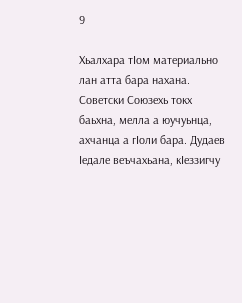9

Хьалхара тIом материально лан атта бара нахана. Советски Союзехь токх баьхна, мелла а юучуьнца, ахчанца а гIоли бара. Дудаев Iедале веъчахьана, кIеззигчу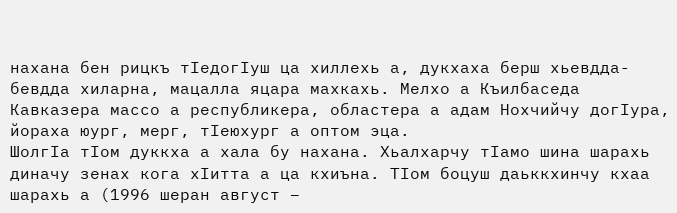нахана бен рицкъ тIедогIуш ца хиллехь а, дукхаха берш хьевдда-бевдда хиларна, мацалла яцара махкахь. Мелхо а Къилбаседа Кавказера массо а республикера, областера а адам Нохчийчу догIура, йораха юург, мерг, тIеюхург а оптом эца.
ШолгIа тIом дуккха а хала бу нахана. Хьалхарчу тIамо шина шарахь диначу зенах кога хIитта а ца кхиъна. ТIом боцуш даьккхинчу кхаа шарахь а (1996 шеран август –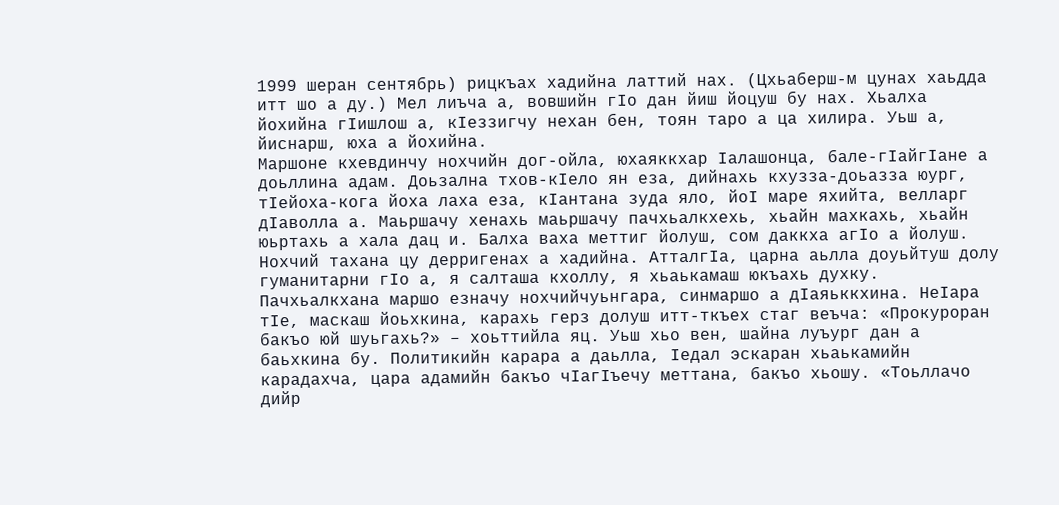1999 шеран сентябрь) рицкъах хадийна латтий нах. (Цхьаберш-м цунах хаьдда итт шо а ду.) Мел лиъча а, вовшийн гIо дан йиш йоцуш бу нах. Хьалха йохийна гIишлош а, кIеззигчу нехан бен, тоян таро а ца хилира. Уьш а, йиснарш, юха а йохийна.
Маршоне кхевдинчу нохчийн дог-ойла, юхаяккхар Iалашонца, бале-гIайгIане а доьллина адам. Доьзална тхов-кIело ян еза, дийнахь кхузза-доьазза юург, тIейоха-кога йоха лаха еза, кIантана зуда яло, йоI маре яхийта, велларг дIаволла а. Маьршачу хенахь маьршачу пачхьалкхехь, хьайн махкахь, хьайн юьртахь а хала дац и. Балха ваха меттиг йолуш, сом даккха агIо а йолуш. Нохчий тахана цу дерригенах а хадийна. АтталгIа, царна аьлла доуьйтуш долу гуманитарни гIо а, я салташа кхоллу, я хьаькамаш юкъахь духку. Пачхьалкхана маршо езначу нохчийчуьнгара, синмаршо а дIаяьккхина. НеIара тIе, маскаш йоьхкина, карахь герз долуш итт-ткъех стаг веъча: «Прокуроран бакъо юй шуьгахь?» – хоьттийла яц. Уьш хьо вен, шайна луъург дан а баьхкина бу. Политикийн карара а даьлла, Iедал эскаран хьаькамийн карадахча, цара адамийн бакъо чIагIъечу меттана, бакъо хьошу. «Тоьллачо дийр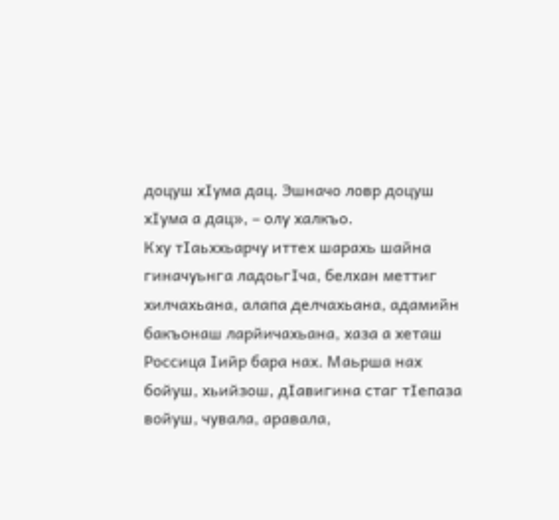доцуш хIума дац. Эшначо ловр доцуш хIума а дац», – олу халкъо.
Кху тIаьххьарчу иттех шарахь шайна гиначуьнга ладоьгIча, белхан меттиг хилчахьана, алапа делчахьана, адамийн бакъонаш ларйичахьана, хаза а хеташ Россица Iийр бара нах. Маьрша нах бойуш, хьийзош, дIавигина стаг тIепаза войуш, чувала, аравала,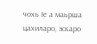чохь Iе а маьрша цахиларо, эскаро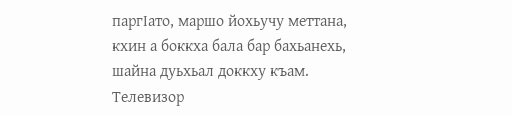паргIато, маршо йохьучу меттана, кхин а боккха бала бар бахьанехь, шайна дуьхьал доккху къам. Телевизор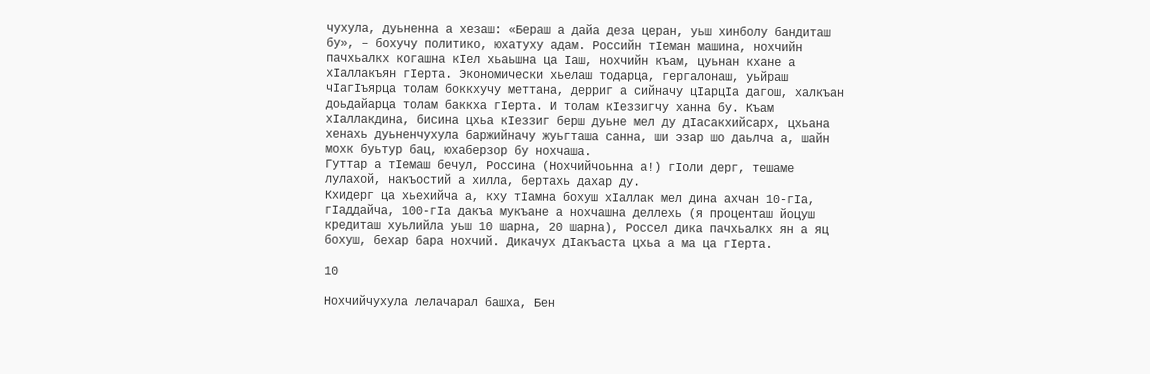чухула, дуьненна а хезаш: «Бераш а дайа деза церан, уьш хинболу бандиташ бу», – бохучу политико, юхатуху адам. Российн тIеман машина, нохчийн пачхьалкх когашна кIел хьаьшна ца Iаш, нохчийн къам, цуьнан кхане а хIаллакъян гIерта. Экономически хьелаш тодарца, гергалонаш, уьйраш чIагIъярца толам боккхучу меттана, дерриг а сийначу цIарцIа дагош, халкъан доьдайарца толам баккха гIерта. И толам кIеззигчу ханна бу. Къам хIаллакдина, бисина цхьа кIеззиг берш дуьне мел ду дIасакхийсарх, цхьана хенахь дуьненчухула баржийначу жуьгташа санна, ши эзар шо даьлча а, шайн мохк буьтур бац, юхаберзор бу нохчаша.
Гуттар а тIемаш бечул, Россина (Нохчийчоьнна а!) гIоли дерг, тешаме лулахой, накъостий а хилла, бертахь дахар ду.
Кхидерг ца хьехийча а, кху тIамна бохуш хIаллак мел дина ахчан 10-гIа, гIаддайча, 100-гIа дакъа мукъане а нохчашна деллехь (я проценташ йоцуш кредиташ хуьлийла уьш 10 шарна, 20 шарна), Россел дика пачхьалкх ян а яц бохуш, бехар бара нохчий. Дикачух дIакъаста цхьа а ма ца гIерта.

10

Нохчийчухула лелачарал башха, Бен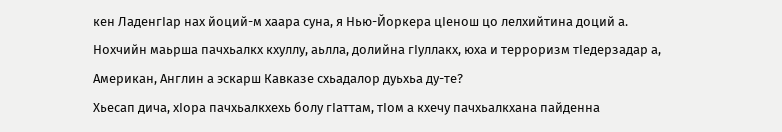кен ЛаденгIар нах йоций-м хаара суна, я Нью-Йоркера цIенош цо лелхийтина доций а.
Нохчийн маьрша пачхьалкх кхуллу, аьлла, долийна гIуллакх, юха и терроризм тIедерзадар а, Американ, Англин а эскарш Кавказе схьадалор дуьхьа ду-те?
Хьесап дича, хIора пачхьалкхехь болу гIаттам, тIом а кхечу пачхьалкхана пайденна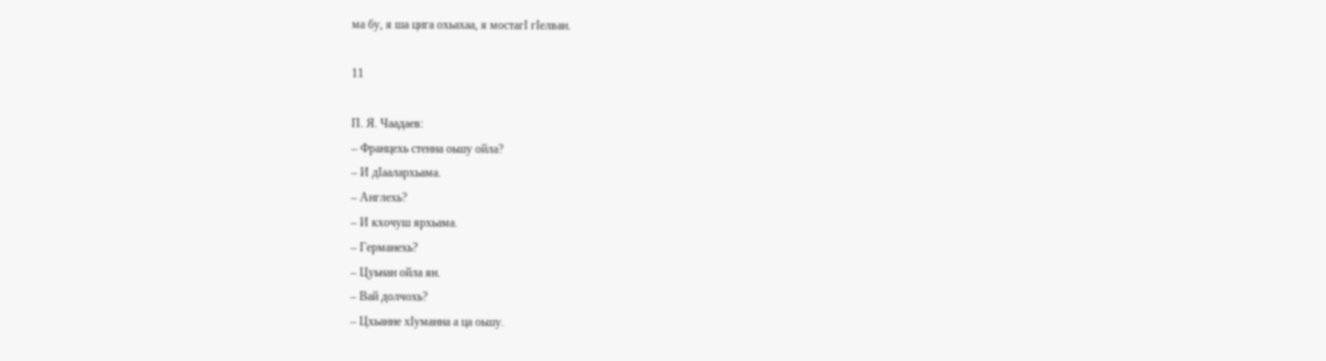ма бу, я ша цига охьахаа, я мостагI гIелван.

11

П. Я. Чаадаев:
– Францехь стенна оьшу ойла?
– И дIаалархьама.
– Англехь?
– И кхочуш ярхьама.
– Германехь?
– Цуьнан ойла ян.
– Вай долчохь?
– Цхьанне хIуманна а ца оьшу.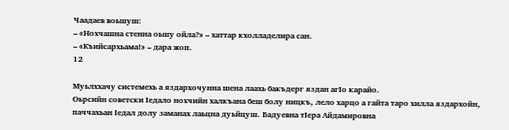Чаадаев воьшуш:
– «Нохчашна стенна оьшу ойла?» – хаттар кхолладелира сан.
– «Къийсархьама!» – дара жоп.
12

Муьлххачу системехь а яздархочунна шена лаахь бакъдерг яздан агIо карайо.
Оьрсийн советски Iедало нохчийн халкъана беш болу ницкъ, лело харцо а гайта таро хилла яздархойн, паччахьан Iедал долу заманах лаьцна дуьйцуш. Бадуевна тIера Айдамировна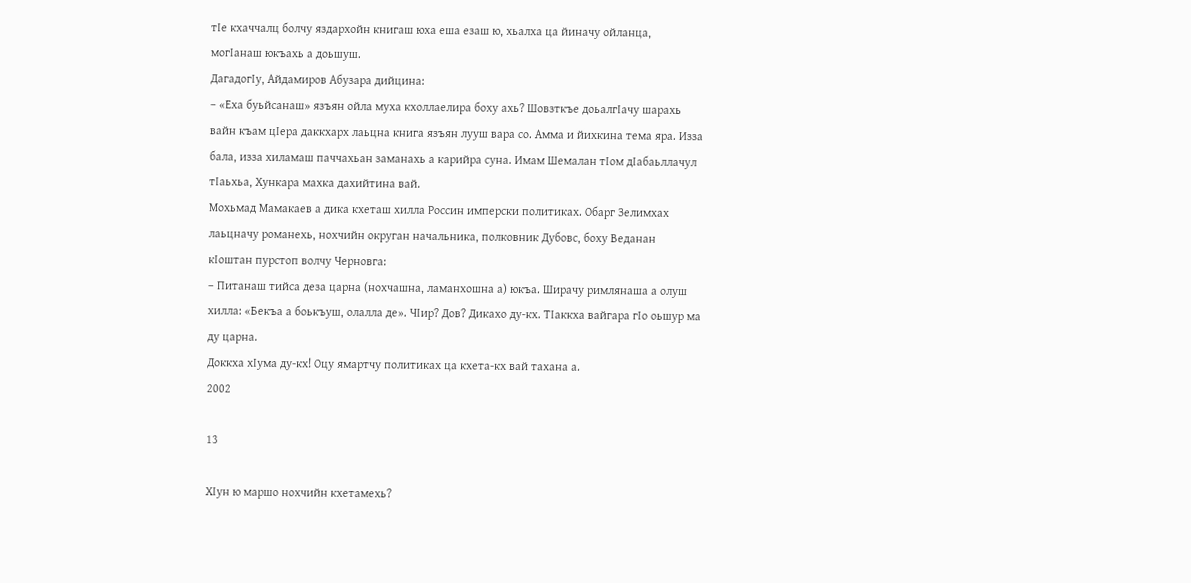тIе кхаччалц болчу яздархойн книгаш юха еша езаш ю, хьалха ца йиначу ойланца, могIанаш юкъахь а доьшуш.
ДагадогIу, Айдамиров Абузара дийцина:
– «Еха буьйсанаш» язъян ойла муха кхоллаелира боху ахь? Шовзткъе доьалгIачу шарахь вайн къам цIера даккхарх лаьцна книга язъян лууш вара со. Амма и йихкина тема яра. Изза бала, изза хиламаш паччахьан заманахь а карийра суна. Имам Шемалан тIом дIабаьллачул тIаьхьа, Хункара махка дахийтина вай.
Мохьмад Мамакаев а дика кхеташ хилла Россин имперски политиках. Обарг Зелимхах лаьцначу романехь, нохчийн округан начальника, полковник Дубовс, боху Веданан кIоштан пурстоп волчу Черновга:
– Питанаш тийса деза царна (нохчашна, ламанхошна а) юкъа. Ширачу римлянаша а олуш хилла: «Бекъа а боькъуш, олалла де». ЧIир? Дов? Дикахо ду-кх. ТIаккха вайгара гIо оьшур ма ду царна.
Доккха хIума ду-кх! Оцу ямартчу политиках ца кхета-кх вай тахана а.
2002

13

ХIун ю маршо нохчийн кхетамехь?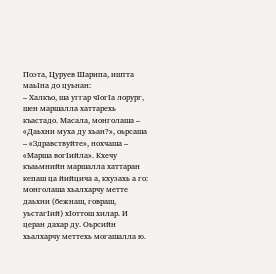Поэта, Цуруев Шарипа, иштта маьIна до цуьнан:
– Халкъо, ша уггар чIогIа лорург, шен маршалла хаттарехь къастадо. Масала, монголаша – «Даьхни муха ду хьан?», оьрсаша – «Здравствуйте», нохчаша – «Марша вогIийла». Кхечу къаьмнийн маршалла хаттаран кепаш ца йийцича а, кхузахь а го: монголаша хьалхарчу метте даьхни (бежнаш, говраш, уьстагIий) хIоттош хилар. И церан дахар ду. Оьрсийн хьалхарчу меттехь могашалла ю.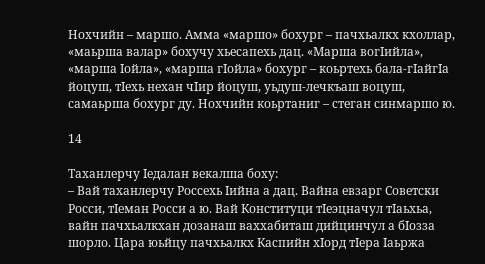Нохчийн – маршо. Амма «маршо» бохург – пачхьалкх кхоллар, «маьрша валар» бохучу хьесапехь дац. «Марша вогIийла», «марша Iойла», «марша гIойла» бохург – коьртехь бала-гIайгIа йоцуш, тIехь нехан чIир йоцуш, уьдуш-лечкъаш воцуш, самаьрша бохург ду. Нохчийн коьртаниг – стеган синмаршо ю.

14

Таханлерчу Iедалан векалша боху:
– Вай таханлерчу Россехь Iийна а дац. Вайна евзарг Советски Росси, тIеман Росси а ю. Вай Конституци тIеэцначул тIаьхьа, вайн пачхьалкхан дозанаш ваххабиташ дийцинчул а бIозза шорло. Цара юьйцу пачхьалкх Каспийн хIорд тIера Iаьржа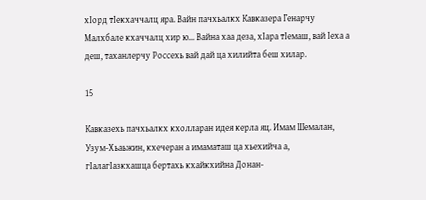хIорд тIекхаччалц яра. Вайн пачхьалкх Кавказера Генарчу Малхбале кхаччалц хир ю… Вайна хаа деза, хIара тIемаш, вай Iеха а деш, таханлерчу Россехь вай дай ца хилийта беш хилар.

15

Кавказехь пачхьалкх кхолларан идея керла яц. Имам Шемалан, Узум-Хьаьжин, кхечеран а имаматаш ца хьехийча а, гIалагIазкхашца бертахь кхайкхийна Донан-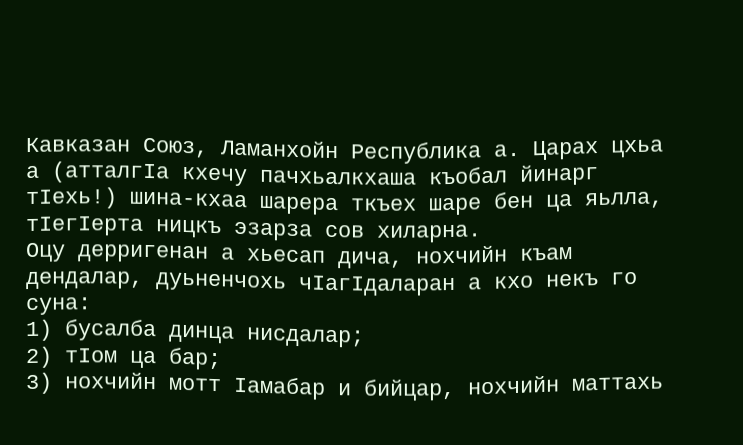Кавказан Союз, Ламанхойн Республика а. Царах цхьа а (атталгIа кхечу пачхьалкхаша къобал йинарг тIехь!) шина-кхаа шарера ткъех шаре бен ца яьлла, тIегIерта ницкъ эзарза сов хиларна.
Оцу дерригенан а хьесап дича, нохчийн къам дендалар, дуьненчохь чIагIдаларан а кхо некъ го суна:
1) бусалба динца нисдалар;
2) тIом ца бар;
3) нохчийн мотт Iамабар и бийцар, нохчийн маттахь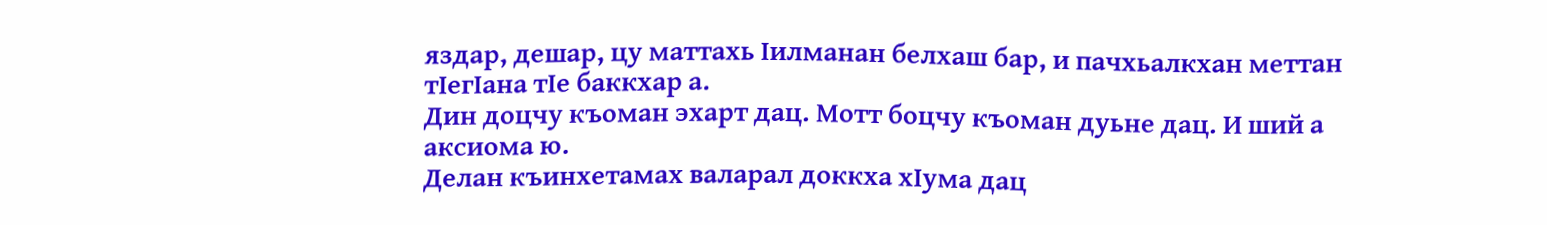яздар, дешар, цу маттахь Iилманан белхаш бар, и пачхьалкхан меттан тIегIана тIе баккхар а.
Дин доцчу къоман эхарт дац. Мотт боцчу къоман дуьне дац. И ший а аксиома ю.
Делан къинхетамах валарал доккха хIума дац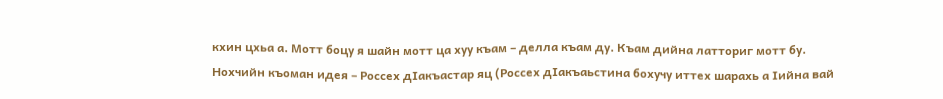кхин цхьа а. Мотт боцу я шайн мотт ца хуу къам – делла къам ду. Къам дийна латториг мотт бу.
Нохчийн къоман идея – Россех дIакъастар яц (Россех дIакъаьстина бохучу иттех шарахь а Iийна вай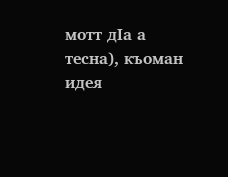мотт дIа а тесна), къоман идея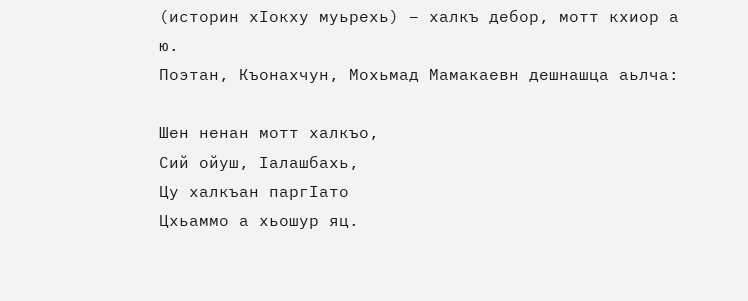(историн хIокху муьрехь) – халкъ дебор, мотт кхиор а ю.
Поэтан, Къонахчун, Мохьмад Мамакаевн дешнашца аьлча:

Шен ненан мотт халкъо,
Сий ойуш, Iалашбахь,
Цу халкъан паргIато
Цхьаммо а хьошур яц.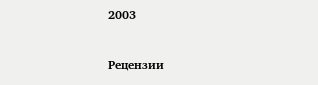2003


Рецензии